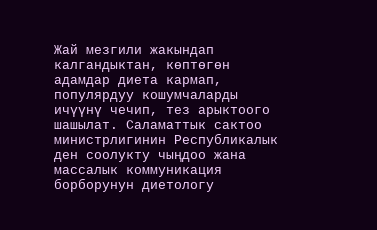Жай мезгили жакындап калгандыктан, көптөгөн адамдар диета кармап, популярдуу кошумчаларды ичүүнү чечип, тез арыктоого шашылат. Саламаттык сактоо министрлигинин Республикалык ден соолукту чыңдоо жана массалык коммуникация борборунун диетологу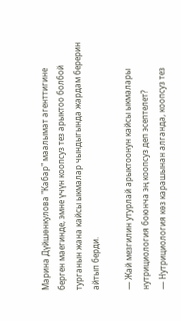Марина Дүйшөнкулова "Кабар" маалымат агенттигине берген маегинде, эмне үчүн коопсуз тез арыктоо болбой турганын жана кайсы ыкмалар чындыгында жардам берерин айтып берди.

— Жай мезгилин утурлай арыктоонун кайсы ыкмалары нутрициология боюнча эң коопсуз деп эсептелет?
— Нутрициология көз карашынан алганда, коопсуз тез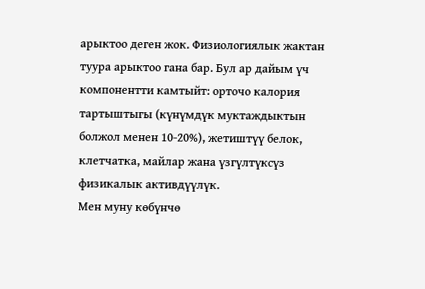арыктоо деген жок. Физиологиялык жактан туура арыктоо гана бар. Бул ар дайым үч компонентти камтыйт: орточо калория тартыштыгы (күнүмдүк муктаждыктын болжол менен 10-20%), жетиштүү белок, клетчатка, майлар жана үзгүлтүксүз физикалык активдүүлүк.
Мен муну көбүнчө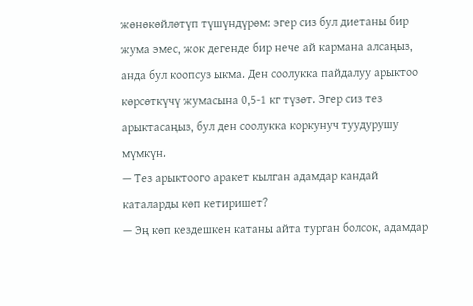жөнөкөйлөтүп түшүндүрөм: эгер сиз бул диетаны бир жума эмес, жок дегенде бир нече ай кармана алсаңыз, анда бул коопсуз ыкма. Ден соолукка пайдалуу арыктоо көрсөткүчү жумасына 0,5-1 кг түзөт. Эгер сиз тез арыктасаңыз, бул ден соолукка коркунуч туудурушу мүмкүн.
— Тез арыктоого аракет кылган адамдар кандай каталарды көп кетиришет?
— Эң көп кездешкен катаны айта турган болсок, адамдар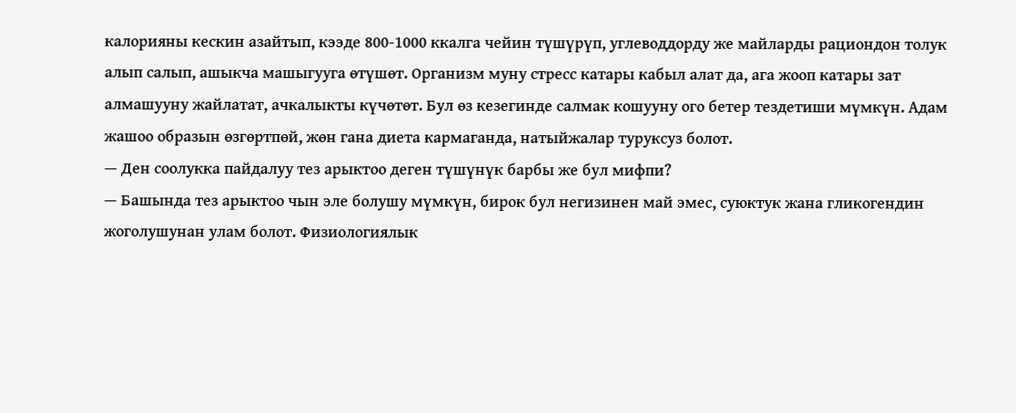калорияны кескин азайтып, кээде 800-1000 ккалга чейин түшүрүп, углеводдорду же майларды рациондон толук алып салып, ашыкча машыгууга өтүшөт. Организм муну стресс катары кабыл алат да, ага жооп катары зат алмашууну жайлатат, ачкалыкты күчөтөт. Бул өз кезегинде салмак кошууну ого бетер тездетиши мүмкүн. Адам жашоо образын өзгөртпөй, жөн гана диета кармаганда, натыйжалар туруксуз болот.
— Ден соолукка пайдалуу тез арыктоо деген түшүнүк барбы же бул мифпи?
— Башында тез арыктоо чын эле болушу мүмкүн, бирок бул негизинен май эмес, суюктук жана гликогендин жоголушунан улам болот. Физиологиялык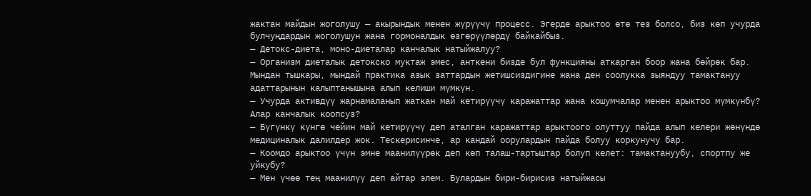жактан майдын жоголушу — акырындык менен жүрүүчү процесс. Эгерде арыктоо өтө тез болсо, биз көп учурда булчуңдардын жоголушун жана гормоналдык өзгөрүүлөрдү байкайбыз.
— Детокс-диета, моно-диеталар канчалык натыйжалуу?
— Организм диеталык детокско муктаж эмес, анткени бизде бул функцияны аткарган боор жана бөйрөк бар. Мындан тышкары, мындай практика азык заттардын жетишсиздигине жана ден соолукка зыяндуу тамактануу адаттарынын калыптанышына алып келиши мүмкүн.
— Учурда активдүү жарнамаланып жаткан май кетирүүчү каражаттар жана кошумчалар менен арыктоо мүмкүнбү? Алар канчалык коопсуз?
— Бүгүнкү күнгө чейин май кетирүүчү деп аталган каражаттар арыктоого олуттуу пайда алып келери жөнүндө медициналык далилдер жок. Тескерисинче, ар кандай оорулардын пайда болуу коркунучу бар.
— Коомдо арыктоо үчүн эмне маанилүүрөк деп көп талаш-тартыштар болуп келет: тамактануубу, спортпу же уйкубу?
— Мен үчөө тең маанилүү деп айтар элем. Булардын бири-бирисиз натыйжасы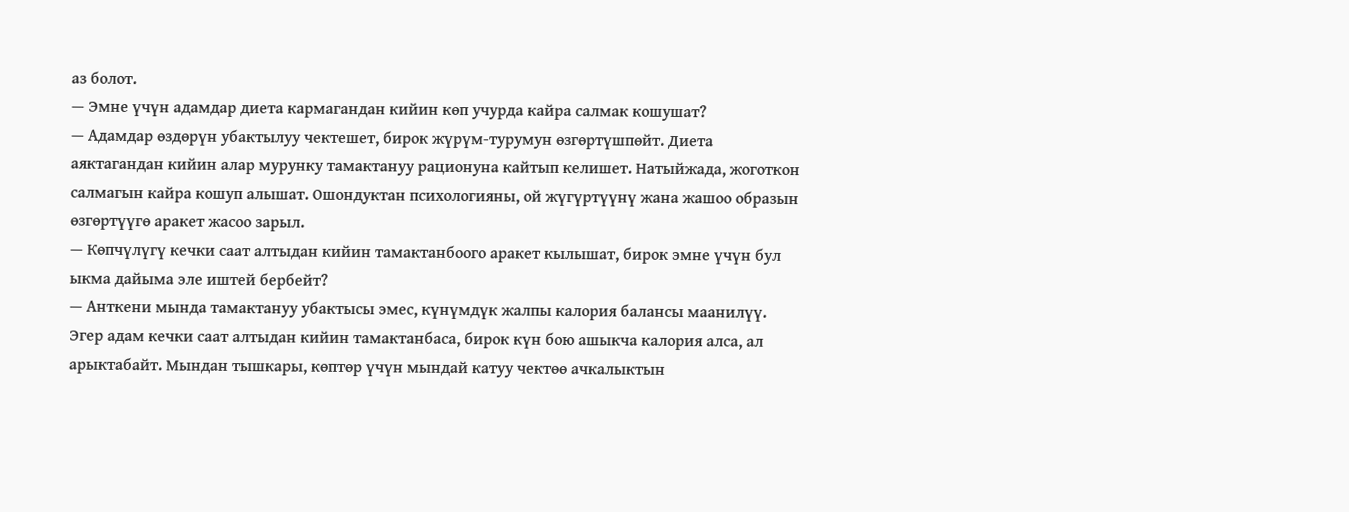аз болот.
— Эмне үчүн адамдар диета кармагандан кийин көп учурда кайра салмак кошушат?
— Адамдар өздөрүн убактылуу чектешет, бирок жүрүм-турумун өзгөртүшпөйт. Диета аяктагандан кийин алар мурунку тамактануу рационуна кайтып келишет. Натыйжада, жоготкон салмагын кайра кошуп алышат. Ошондуктан психологияны, ой жүгүртүүнү жана жашоо образын өзгөртүүгө аракет жасоо зарыл.
— Көпчүлүгү кечки саат алтыдан кийин тамактанбоого аракет кылышат, бирок эмне үчүн бул ыкма дайыма эле иштей бербейт?
— Анткени мында тамактануу убактысы эмес, күнүмдүк жалпы калория балансы маанилүү. Эгер адам кечки саат алтыдан кийин тамактанбаса, бирок күн бою ашыкча калория алса, ал арыктабайт. Мындан тышкары, көптөр үчүн мындай катуу чектөө ачкалыктын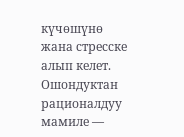күчөшүнө жана стресске алып келет. Ошондуктан рационалдуу мамиле —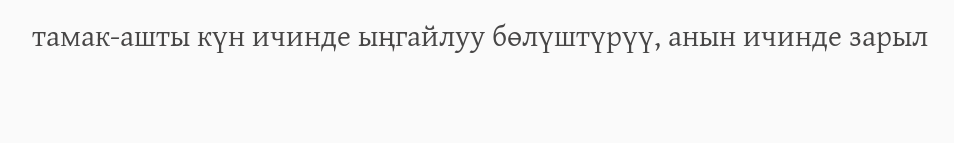тамак-ашты күн ичинде ыңгайлуу бөлүштүрүү, анын ичинде зарыл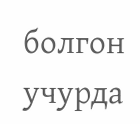болгон учурда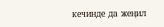кечинде да жеңил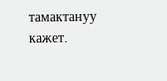тамактануу кажет.